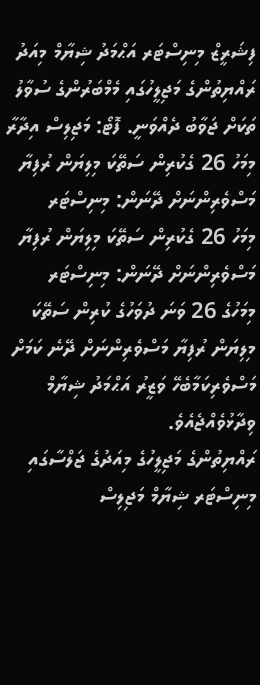ފިޝަރީޒް މިނިސްޓަރ އަޙްމަދު ޝިޔާމް މިއަދު ރައްޔިތުންގެ މަޖިލީހުގައި މެމްބަރުންގެ ސުވާލު ތަކަށް ޖަވާބު ދެއްވަނީ. ފޮޓޯ: މަޖިލިސް އިދާރާ
މިމަހު 26 ގެކުރިން ސަތޭކަ މިލިޔަން ރުފިޔާ މަސްވެރިންނަށް ދޭނަން: މިނިސްޓަރ
މިމަހު 26 ގެކުރިން ސަތޭކަ މިލިޔަން ރުފިޔާ މަސްވެރިންނަށް ދޭނަން: މިނިސްޓަރ
މިމަހުގެ 26 ވަނަ ދުވަހުގެ ކުރިން ސަތޭކަ މިލިޔަން ރުފިޔާ މަސްވެރިންނަށް ދޭނެ ކަމަށް މަސްވެރިކަމާބެހޭ ވަޒީރު އަޙްމަދު ޝިޔާމް ވިދާޅުވެއްޖެއެވެ.
ރައްޔިތުންގެ މަޖިލީހުގެ މިއަދުގެ ޖަލްސާގައި މިނިސްޓަރ ޝިޔާމް މަޖިލިސް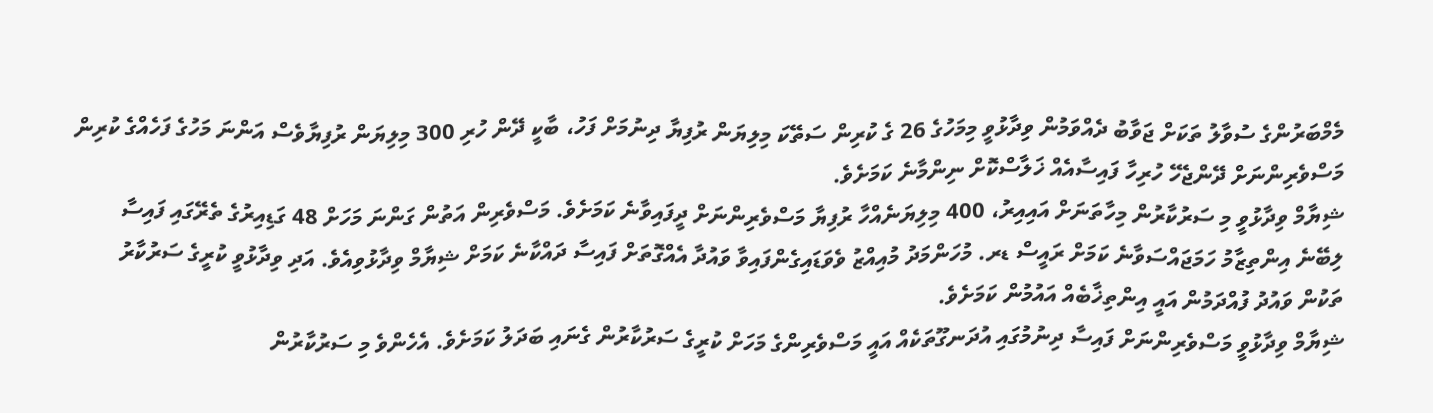މެމްބަރުންގެ ސުވާލު ތަކަށް ޖަވާބު ދެއްވަމުން ވިދާޅުވީ މިމަހުގެ 26 ގެ ކުރިން ސަތޭކަ މިލިޔަން ރުފިޔާ ދިނުމަށް ފަހު، ބާކީ ދޭން ހުރި 300 މިލިޔަން ރުފިޔާވެސް އަންނަ މަހުގެ ފަހެއްގެ ކުރިން މަސްވެރިންނަށް ދޭންޖެހޭ ހުރިހާ ފައިސާއެއް ޚަލާސްކޮށް ނިންމާނެ ކަމަށެވެ.
ޝިޔާމް ވިދާޅުވީ މި ސަރުކާރުން މިހާތަނަށް އައިއިރު، 400 މިލިޔަނެއްހާ ރުފިޔާ މަސްވެރިންނަށް ދީފައިވާނެ ކަމަށެވެ. މަސްވެރިން އަތުން ގަންނަ މަހަށް 48 ގަޑިއިރުގެ ތެރޭގައި ފައިސާ ލިބޭނެ އިންތިޒާމު ހަމަޖައްސަވާނެ ކަމަށް ރައީސް ޑރ. މުހަންމަދު މުއިއްޒު ވެވަޑައިގެންފައިވާ ވައުދާ އެއްގޮތަށް ފައިސާ ދައްކާނެ ކަމަށް ޝިޔާމް ވިދާޅުވިއެވެ. އަދި ވިދާޅުވީ ކުރީގެ ސަރުކާރު ތަކުން ވައުދު ފުއްދަމުން އައީ އިންތިޚާބެއް އައުމުން ކަމަށެވެ.
ޝިޔާމް ވިދާޅުވީ މަސްވެރިންނަށް ފައިސާ ދިނުމުގައި އުދަނގޫތަކެއް އައީ މަސްވެރިންގެ މަހަށް ކުރީގެ ސަރުކާރުން ގެނައި ބަދަލު ކަމަށެވެ. އެހެންވެ މި ސަރުކާރުން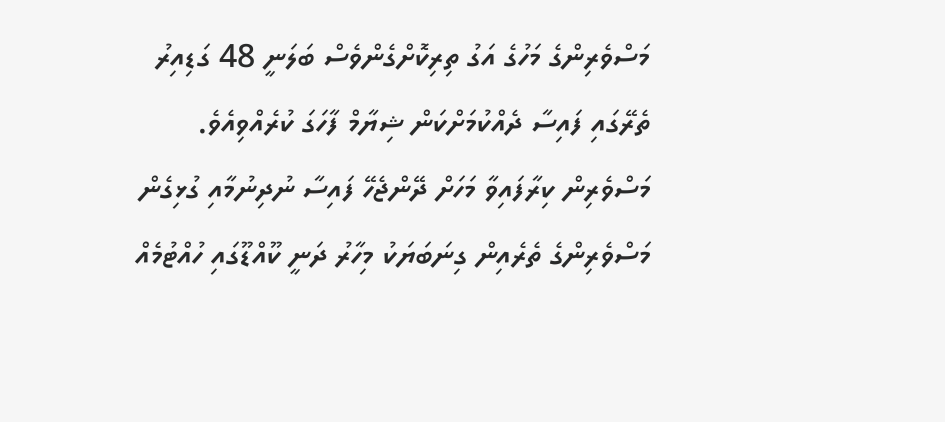މަސްވެރިންގެ މަހުގެ އަގު ތިރިކޮށްގެންވެސް ބަލަނީ 48 ގަޑިއިރު ތެރޭގައި ފައިސާ ދެއްކުމަށްކަން ޝިޔާމް ފާހަގަ ކުރެއްވިއެވެ.
މަސްވެރިން ކިރާފައިވާ މަހަށް ދޭންޖެހޭ ފައިސާ ނުދިނުމާއި ގުޅިގެން މަސްވެރިންގެ ތެރެއިން ގިނަބަޔަކު މިހާރު ދަނީ ކޫއްޑޫގައި ހުއްޓުމެއް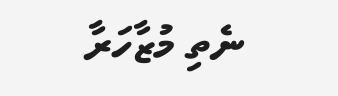ނެތި މުޒާހަރާ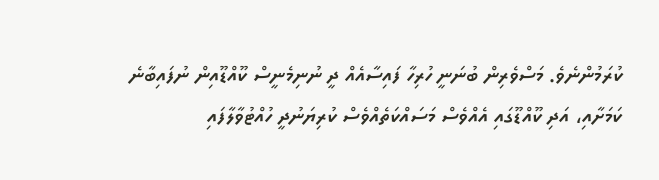ކުރަމުންނެވެ. މަސްވެރިން ބުނަނީ ހުރިހާ ފައިސާއެއް ދީ ނުނިމެނީސް ކޫއްޑޫއިން ނުފައިބާނެ ކަމަށާއި، އަދި ކޫއްޑޫގައި އެއްވެސް މަސައްކަތެއްވެސް ކުރިޔަނުދީ ހުއްޓުވާލާފައި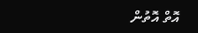އޮތް އޮތުން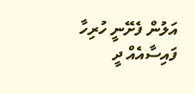އަލުން ފެށޭނީ ހުރިހާ ފައިސާއެއް ދީ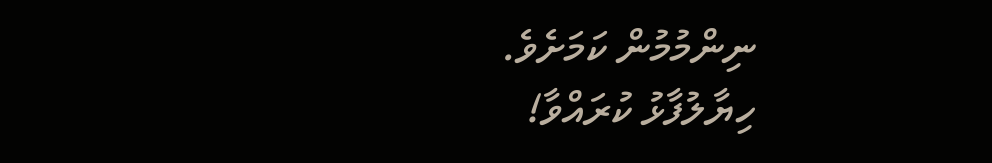ނިންމުމުން ކަމަށެވެ.
ހިޔާލުފާޅު ކުރައްވާ!